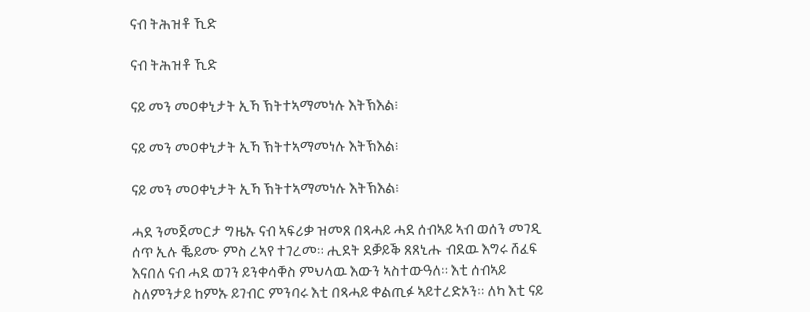ናብ ትሕዝቶ ኺድ

ናብ ትሕዝቶ ኺድ

ናይ መን መዐቀኒታት ኢኻ ኽትተኣማመነሉ እትኽእል፧

ናይ መን መዐቀኒታት ኢኻ ኽትተኣማመነሉ እትኽእል፧

ናይ መን መዐቀኒታት ኢኻ ኽትተኣማመነሉ እትኽእል፧

ሓደ ንመጀመርታ ግዜኡ ናብ ኣፍሪቃ ዝመጸ በጻሓይ ሓደ ሰብኣይ ኣብ ወሰን መገዲ ሰጥ ኢሉ ቘይሙ ምስ ረኣየ ተገረመ። ሒደት ደቓይቕ ጸጸኒሑ ብደዉ እግሩ ሸፈፍ እናበለ ናብ ሓደ ወገን ይንቀሳቐስ ምህላዉ እውን ኣስተውዓለ። እቲ ሰብኣይ ስለምንታይ ከምኡ ይገብር ምንባሩ እቲ በጻሓይ ቀልጢፉ ኣይተረድኦን። ለካ እቲ ናይ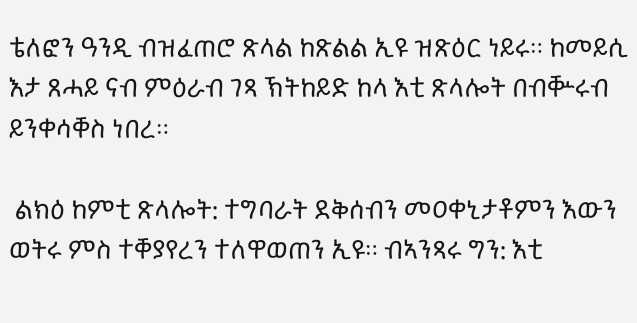ቴለፎን ዓንዲ ብዝፈጠሮ ጽላል ከጽልል ኢዩ ዝጽዕር ነይሩ። ከመይሲ እታ ጸሓይ ናብ ምዕራብ ገጻ ኽትከይድ ከላ እቲ ጽላሎት በብቝሩብ ይንቀሳቐስ ነበረ።

 ልክዕ ከምቲ ጽላሎት: ተግባራት ደቅሰብን መዐቀኒታቶምን እውን ወትሩ ምስ ተቐያየረን ተለዋወጠን ኢዩ። ብኣንጻሩ ግን: እቲ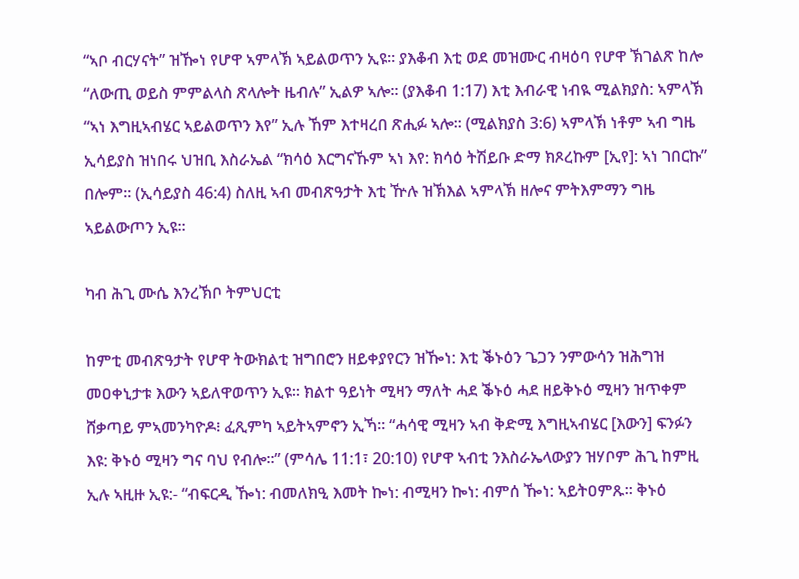“ኣቦ ብርሃናት” ዝዀነ የሆዋ ኣምላኽ ኣይልወጥን ኢዩ። ያእቆብ እቲ ወደ መዝሙር ብዛዕባ የሆዋ ኽገልጽ ከሎ “ለውጢ ወይስ ምምልላስ ጽላሎት ዜብሉ” ኢልዎ ኣሎ። (ያእቆብ 1:17) እቲ እብራዊ ነብዪ ሚልክያስ: ኣምላኽ “ኣነ እግዚኣብሄር ኣይልወጥን እየ” ኢሉ ኸም እተዛረበ ጽሒፉ ኣሎ። (ሚልክያስ 3:6) ኣምላኽ ነቶም ኣብ ግዜ ኢሳይያስ ዝነበሩ ህዝቢ እስራኤል “ክሳዕ እርግናኹም ኣነ እየ: ክሳዕ ትሽይቡ ድማ ክጾረኩም [ኢየ]: ኣነ ገበርኩ” በሎም። (ኢሳይያስ 46:4) ስለዚ ኣብ መብጽዓታት እቲ ዅሉ ዝኽእል ኣምላኽ ዘሎና ምትእምማን ግዜ ኣይልውጦን ኢዩ።

ካብ ሕጊ ሙሴ እንረኽቦ ትምህርቲ

ከምቲ መብጽዓታት የሆዋ ትውክልቲ ዝግበሮን ዘይቀያየርን ዝዀነ: እቲ ቕኑዕን ጌጋን ንምውሳን ዝሕግዝ መዐቀኒታቱ እውን ኣይለዋወጥን ኢዩ። ክልተ ዓይነት ሚዛን ማለት ሓደ ቕኑዕ ሓደ ዘይቅኑዕ ሚዛን ዝጥቀም ሸቃጣይ ምኣመንካዮዶ፧ ፈጺምካ ኣይትኣምኖን ኢኻ። “ሓሳዊ ሚዛን ኣብ ቅድሚ እግዚኣብሄር [እውን] ፍንፉን እዩ: ቅኑዕ ሚዛን ግና ባህ የብሎ።” (ምሳሌ 11:1፣ 20:10) የሆዋ ኣብቲ ንእስራኤላውያን ዝሃቦም ሕጊ ከምዚ ኢሉ ኣዚዙ ኢዩ:- “ብፍርዲ ዀነ: ብመለክዒ እመት ኰነ: ብሚዛን ኰነ: ብምሰ ዀነ: ኣይትዐምጹ። ቅኑዕ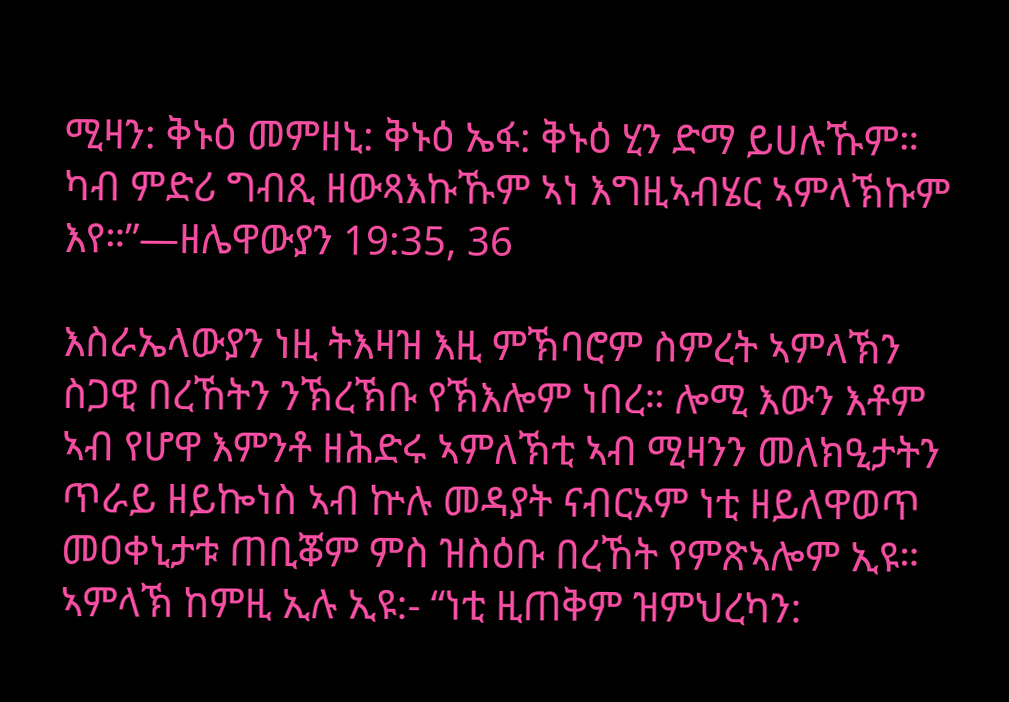ሚዛን: ቅኑዕ መምዘኒ: ቅኑዕ ኤፋ: ቅኑዕ ሂን ድማ ይሀሉኹም። ካብ ምድሪ ግብጺ ዘውጻእኩኹም ኣነ እግዚኣብሄር ኣምላኽኩም እየ።”—ዘሌዋውያን 19:35, 36

እስራኤላውያን ነዚ ትእዛዝ እዚ ምኽባሮም ስምረት ኣምላኽን ስጋዊ በረኸትን ንኽረኽቡ የኽእሎም ነበረ። ሎሚ እውን እቶም ኣብ የሆዋ እምንቶ ዘሕድሩ ኣምለኽቲ ኣብ ሚዛንን መለክዒታትን ጥራይ ዘይኰነስ ኣብ ኵሉ መዳያት ናብርኦም ነቲ ዘይለዋወጥ መዐቀኒታቱ ጠቢቖም ምስ ዝስዕቡ በረኸት የምጽኣሎም ኢዩ። ኣምላኽ ከምዚ ኢሉ ኢዩ:- “ነቲ ዚጠቅም ዝምህረካን: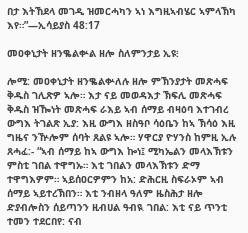በታ እትኸደላ መገዲ ዝመርሓካን ኣነ እግዚኣብሄር ኣምላኽካ እየ።”—ኢሳይያስ 48:17

መዐቀኒታት ዘንቈልቍል ዘሎ ስለምንታይ ኢዩ፧

ሎሚ: መዐቀኒታት ዘንቈልቍለሉ ዘሎ ምኽንያታት መጽሓፍ ቅዱስ ገሊጽዎ ኣሎ። እታ ናይ መወዳእታ ኽፍሊ መጽሓፍ ቅዱስ ዝዀነት መጽሓፍ ራእይ ኣብ ሰማይ ብዛዕባ እተገብረ ውግእ ትገልጽ ኢያ: እዚ ውግእ ዘስዓቦ ሳዕቤን ከኣ ኽሳዕ እዚ ግዜና ንዅሎም ሰባት ጸልዩ ኣሎ። ሃዋርያ ዮሃንስ ከምዚ ኢሉ ጸሓፈ:- “ኣብ ሰማይ ከኣ ውግእ ኰነ፤ ሚካኤልን መላእኽቱን ምስቲ ገበል ተዋግኡ። እቲ ገበልን መላእኽቱን ድማ ተዋግእዎም። ኣይሰዐርዎምን ከአ: ድሕርዚ ስፍራኦም ኣብ ሰማይ ኣይተረኽበን። እቲ ንብዘላ ዓለም ዜስሕታ ዘሎ ድያብሎስን ሰይጣንን ዚብሀል ዓብዪ ገበል: እቲ ናይ ጥንቲ ተመን ተደርበየ: ናብ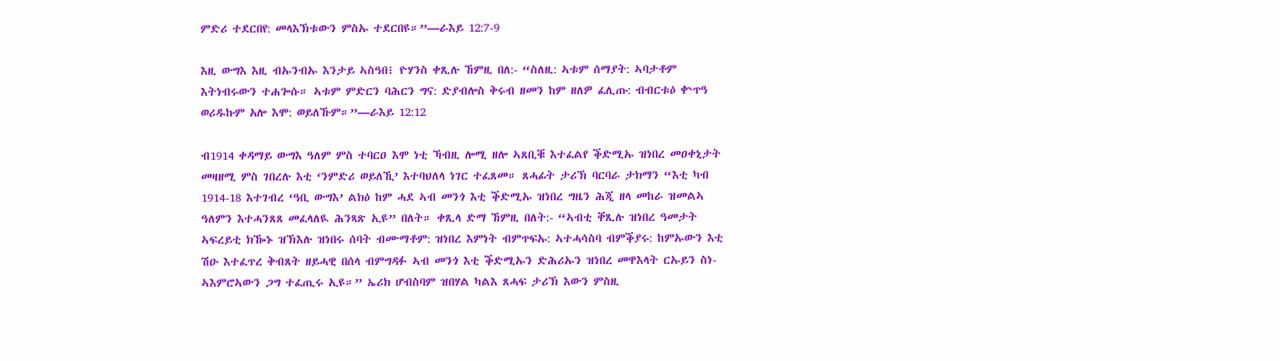ምድሪ ተደርበየ: መላእኽቱውን ምስኡ ተደርበዩ።”—ራእይ 12:7-9

እዚ ውግእ እዚ ብኡንብኡ እንታይ ኣስዓበ፧ ዮሃንስ ቀጺሉ ኸምዚ በለ:- “ስለዚ: ኣቱም ሰማያት: ኣባታቶም እትነብሩውን ተሐጐሱ። ኣቱም ምድርን ባሕርን ግና: ድያብሎስ ቅሩብ ዘመን ከም ዘለዎ ፈሊጡ: ብብርቱዕ ቍጥዓ ወሪዱኩም አሎ እሞ: ወይለኹም።”—ራእይ 12:12

ብ1914 ቀዳማይ ውግእ ዓለም ምስ ተባርዐ እሞ ነቲ ኻብዚ ሎሚ ዘሎ ኣጸቢቑ እተፈልየ ቕድሚኡ ዝነበረ መዐቀኒታት መዛዘሚ ምስ ገበረሉ እቲ ‘ንምድሪ ወይለኺ’ እተባህለላ ነገር ተፈጸመ። ጸሓፊት ታሪኽ ባርባራ ታክማን “እቲ ካብ 1914-18 እተገብረ ‘ዓቢ ውግእ’ ልክዕ ከም ሓደ ኣብ መንጎ እቲ ቕድሚኡ ዝነበረ ግዜን ሕጂ ዘላ መከራ ዝመልኣ ዓለምን እተሓንጸጸ መፈላለዪ ሕንጻጽ ኢዩ” በለት። ቀጺላ ድማ ኸምዚ በለት:- “ኣብቲ ቐጺሉ ዝነበረ ዓመታት ኣፍረይቲ ክዀኑ ዝኽእሉ ዝነበሩ ሰባት ብሙማቶም: ዝነበረ እምነት ብምጥፍኡ: ኣተሓሳስባ ብምቕያሩ: ከምኡውን እቲ ሽዑ እተፈጥረ ቅብጸት ዘይሓዊ በሰላ ብምግዳፉ ኣብ መንጎ እቲ ቕድሚኡን ድሕሪኡን ዝነበረ መዋእላት ርኡይን ስነ-ኣእምሮኣውን ጋግ ተፈጢሩ ኢዩ።” ኤሪክ ሆብስባም ዝበሃል ካልእ ጸሓፍ ታሪኽ እውን ምስዚ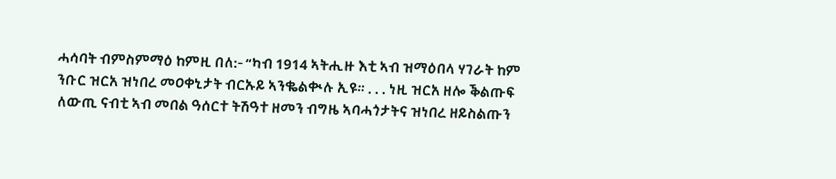ሓሳባት ብምስምማዕ ከምዚ በለ:- “ካብ 1914 ኣትሒዙ እቲ ኣብ ዝማዕበላ ሃገራት ከም ንቡር ዝርአ ዝነበረ መዐቀኒታት ብርኡይ ኣንቈልቊሉ ኢዩ። . . . ነዚ ዝርአ ዘሎ ቕልጡፍ ለውጢ ናብቲ ኣብ መበል ዓሰርተ ትሽዓተ ዘመን ብግዜ ኣባሓጎታትና ዝነበረ ዘይስልጡን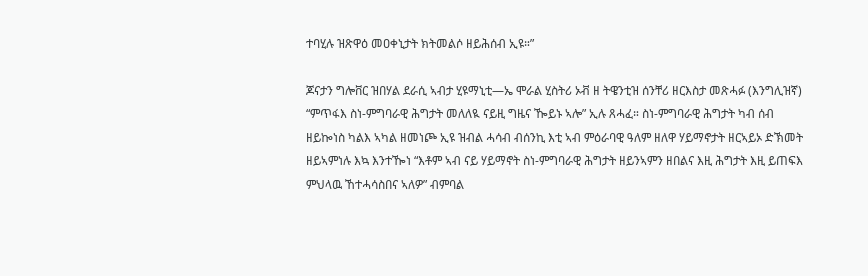ተባሂሉ ዝጽዋዕ መዐቀኒታት ክትመልሶ ዘይሕሰብ ኢዩ።”

ጆናታን ግሎቨር ዝበሃል ደራሲ ኣብታ ሂዩማኒቲ—ኤ ሞራል ሂስትሪ ኦቭ ዘ ትዌንቲዝ ሰንቸሪ ዘርእስታ መጽሓፉ (እንግሊዝኛ) “ምጥፋእ ስነ-ምግባራዊ ሕግታት መለለዪ ናይዚ ግዜና ዀይኑ ኣሎ” ኢሉ ጸሓፈ። ስነ-ምግባራዊ ሕግታት ካብ ሰብ ዘይኰነስ ካልእ ኣካል ዘመነጮ ኢዩ ዝብል ሓሳብ ብሰንኪ እቲ ኣብ ምዕራባዊ ዓለም ዘለዋ ሃይማኖታት ዘርኣይኦ ድኽመት ዘይኣምነሉ እኳ እንተዀነ “እቶም ኣብ ናይ ሃይማኖት ስነ-ምግባራዊ ሕግታት ዘይንኣምን ዘበልና እዚ ሕግታት እዚ ይጠፍእ ምህላዉ ኸተሓሳስበና ኣለዎ” ብምባል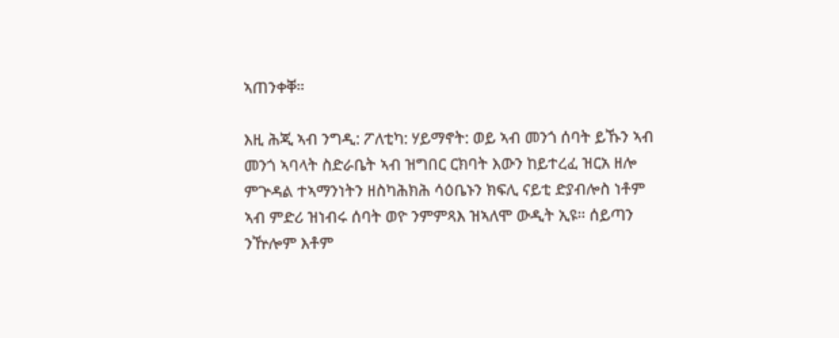ኣጠንቀቐ።

እዚ ሕጂ ኣብ ንግዲ: ፖለቲካ: ሃይማኖት: ወይ ኣብ መንጎ ሰባት ይኹን ኣብ መንጎ ኣባላት ስድራቤት ኣብ ዝግበር ርክባት እውን ከይተረፈ ዝርአ ዘሎ ምጕዳል ተኣማንነትን ዘስካሕክሕ ሳዕቤኑን ክፍሊ ናይቲ ድያብሎስ ነቶም ኣብ ምድሪ ዝነብሩ ሰባት ወዮ ንምምጻእ ዝኣለሞ ውዲት ኢዩ። ሰይጣን ንዅሎም እቶም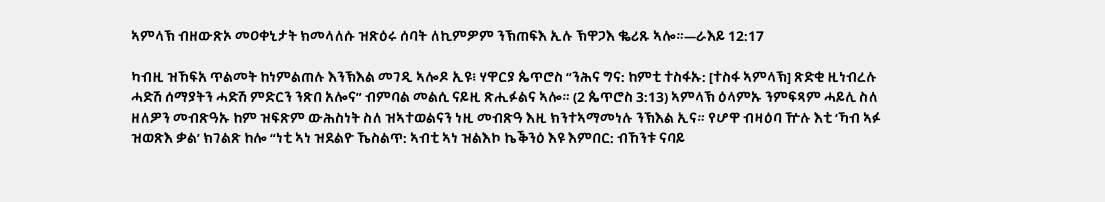ኣምላኽ ብዘውጽኦ መዐቀኒታት ክመላለሱ ዝጽዕሩ ሰባት ለኪምዎም ንኽጠፍእ ኢሉ ኽዋጋእ ቈሪጹ ኣሎ።—ራእይ 12:17

ካብዚ ዝኸፍአ ጥልመት ከነምልጠሉ እንኽእል መገዲ ኣሎዶ ኢዩ፧ ሃዋርያ ጴጥሮስ “ንሕና ግና: ከምቲ ተስፋኡ: [ተስፋ ኣምላኽ] ጽድቂ ዚነብረሉ ሓድሽ ሰማያትን ሓድሽ ምድርን ንጽበ አሎና” ብምባል መልሲ ናይዚ ጽሒፉልና ኣሎ። (2 ጴጥሮስ 3:13) ኣምላኽ ዕላምኡ ንምፍጻም ሓይሊ ስለ ዘለዎን መብጽዓኡ ከም ዝፍጽም ውሕስነት ስለ ዝኣተወልናን ነዚ መብጽዓ እዚ ክንተኣማመነሉ ንኽእል ኢና። የሆዋ ብዛዕባ ዅሉ እቲ ‘ኻብ ኣፉ ዝወጽእ ቃል’ ክገልጽ ከሎ “ነቲ ኣነ ዝደልዮ ኼስልጥ: ኣብቲ ኣነ ዝልእኮ ኬቕንዕ እዩ እምበር: ብኸንቱ ናባይ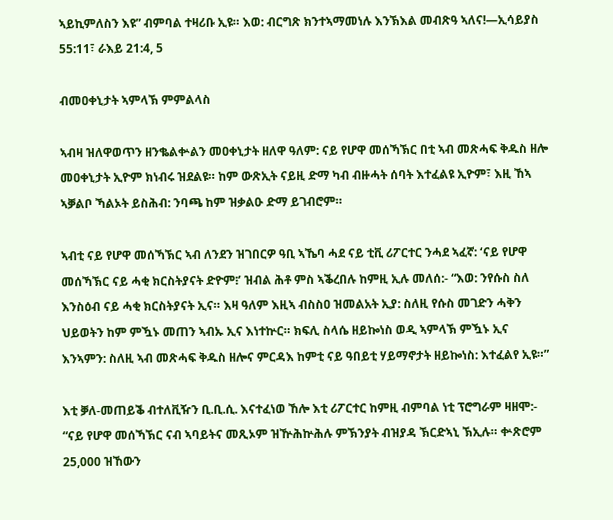ኣይኪምለስን እዩ” ብምባል ተዛሪቡ ኢዩ። እወ: ብርግጽ ክንተኣማመነሉ እንኽእል መብጽዓ ኣለና!—ኢሳይያስ 55:11፣ ራእይ 21:4, 5

ብመዐቀኒታት ኣምላኽ ምምልላስ

ኣብዛ ዝለዋወጥን ዘንቈልቍልን መዐቀኒታት ዘለዋ ዓለም: ናይ የሆዋ መሰኻኽር በቲ ኣብ መጽሓፍ ቅዱስ ዘሎ መዐቀኒታት ኢዮም ክነብሩ ዝደልዩ። ከም ውጽኢት ናይዚ ድማ ካብ ብዙሓት ሰባት እተፈልዩ ኢዮም፣ እዚ ኸኣ ኣቓልቦ ኻልኦት ይስሕብ: ንባጫ ከም ዝቃልዑ ድማ ይገብሮም።

ኣብቲ ናይ የሆዋ መሰኻኽር ኣብ ለንደን ዝገበርዎ ዓቢ ኣኼባ ሓደ ናይ ቲቪ ሪፖርተር ንሓደ ኣፈኛ: ‘ናይ የሆዋ መሰኻኽር ናይ ሓቂ ክርስትያናት ድዮም፧’ ዝብል ሕቶ ምስ ኣቕረበሉ ከምዚ ኢሉ መለሰ:- “እወ: ንየሱስ ስለ እንስዕብ ናይ ሓቂ ክርስትያናት ኢና። እዛ ዓለም እዚኣ ብስስዐ ዝመልአት ኢያ: ስለዚ የሱስ መገድን ሓቅን ህይወትን ከም ምዃኑ መጠን ኣብኡ ኢና እነተኵር። ክፍሊ ስላሴ ዘይኰነስ ወዲ ኣምላኽ ምዃኑ ኢና እንኣምን: ስለዚ ኣብ መጽሓፍ ቅዱስ ዘሎና ምርዳእ ከምቲ ናይ ዓበይቲ ሃይማኖታት ዘይኰነስ: እተፈልየ ኢዩ።”

እቲ ቓለ-መጠይቕ ብተለቪዥን ቢ.ቢ.ሲ. እናተፈነወ ኸሎ እቲ ሪፖርተር ከምዚ ብምባል ነቲ ፕሮግራም ዛዘሞ:- “ናይ የሆዋ መሰኻኽር ናብ ኣባይትና መጺኦም ዝዅሕኵሕሉ ምኽንያት ብዝያዳ ኽርድኣኒ ኽኢሉ። ቍጽሮም 25,000 ዝኸውን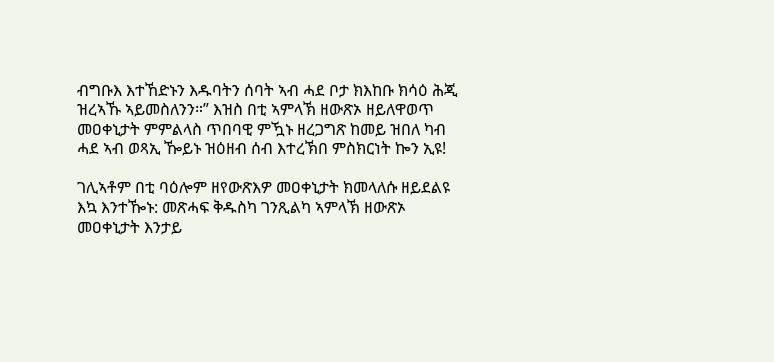ብግቡእ እተኸድኑን እዱባትን ሰባት ኣብ ሓደ ቦታ ክእከቡ ክሳዕ ሕጂ ዝረኣኹ ኣይመስለንን።” እዝስ በቲ ኣምላኽ ዘውጽኦ ዘይለዋወጥ መዐቀኒታት ምምልላስ ጥበባዊ ምዃኑ ዘረጋግጽ ከመይ ዝበለ ካብ ሓደ ኣብ ወጻኢ ዀይኑ ዝዕዘብ ሰብ እተረኽበ ምስክርነት ኰን ኢዩ!

ገሊኣቶም በቲ ባዕሎም ዘየውጽእዎ መዐቀኒታት ክመላለሱ ዘይደልዩ እኳ እንተዀኑ: መጽሓፍ ቅዱስካ ገንጺልካ ኣምላኽ ዘውጽኦ መዐቀኒታት እንታይ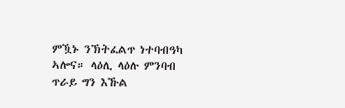ምዃኑ ንኽትፈልጥ ነተባብዓካ ኣሎና። ላዕሊ ላዕሉ ምንባብ ጥራይ ግን እኹል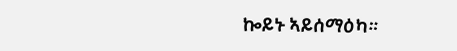ኰይኑ ኣይሰማዕካ።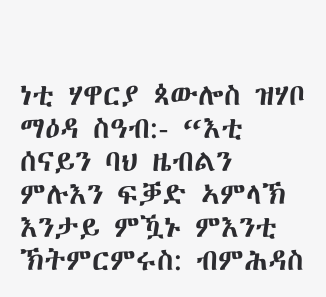ነቲ ሃዋርያ ጳውሎስ ዝሃቦ ማዕዳ ስዓብ:- “እቲ ሰናይን ባህ ዜብልን ምሉእን ፍቓድ ኣምላኽ እንታይ ምዃኑ ምእንቲ ኽትምርምሩስ: ብምሕዳስ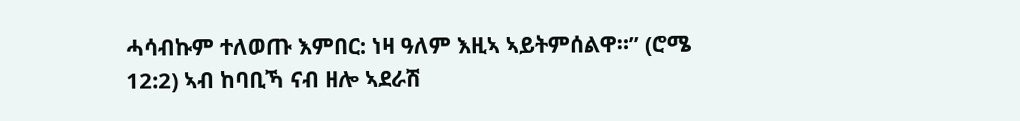ሓሳብኩም ተለወጡ እምበር: ነዛ ዓለም እዚኣ ኣይትምሰልዋ።” (ሮሜ 12:2) ኣብ ከባቢኻ ናብ ዘሎ ኣደራሽ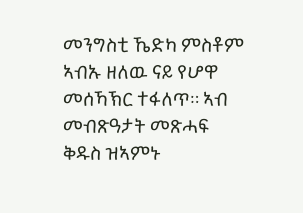መንግስቲ ኼድካ ምስቶም ኣብኡ ዘለዉ ናይ የሆዋ መሰኻኽር ተፋለጥ። ኣብ መብጽዓታት መጽሓፍ ቅዱስ ዝኣምኑ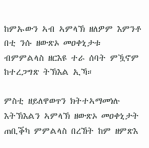ከምኡውን ኣብ ኣምላኽ ዘለዎም እምንቶ በቲ ንሱ ዘውጽኦ መዐቀኒታቱ ብምምልላስ ዘርእዩ ተራ ሰባት ምዃኖም ከተረጋግጽ ትኽእል ኢኻ።

ምስቲ ዘይለዋወጥን ክትተኣማመነሉ እትኽእልን ኣምላኽ ዘውጽኦ መዐቀኒታት ጠቢቕካ ምምልላስ በረኸት ከም ዘምጽእ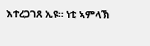እተረጋገጸ ኢዩ። ነቲ ኣምላኽ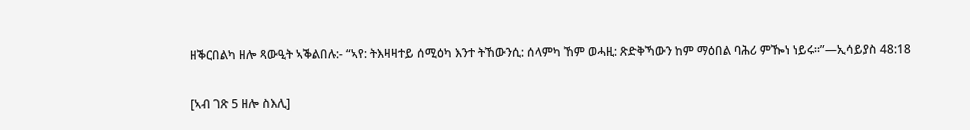ዘቕርበልካ ዘሎ ጻውዒት ኣቕልበሉ:- “ኣየ: ትእዛዛተይ ሰሚዕካ እንተ ትኸውንሲ: ሰላምካ ኸም ወሓዚ: ጽድቅኻውን ከም ማዕበል ባሕሪ ምዀነ ነይሩ።”—ኢሳይያስ 48:18

[ኣብ ገጽ 5 ዘሎ ስእሊ]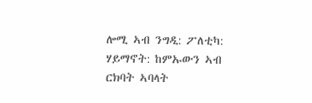ሎሚ ኣብ ንግዲ: ፖለቲካ: ሃይማኖት: ከምኡውን ኣብ ርክባት ኣባላት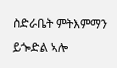ስድራቤት ምትእምማን ይጐድል ኣሎ